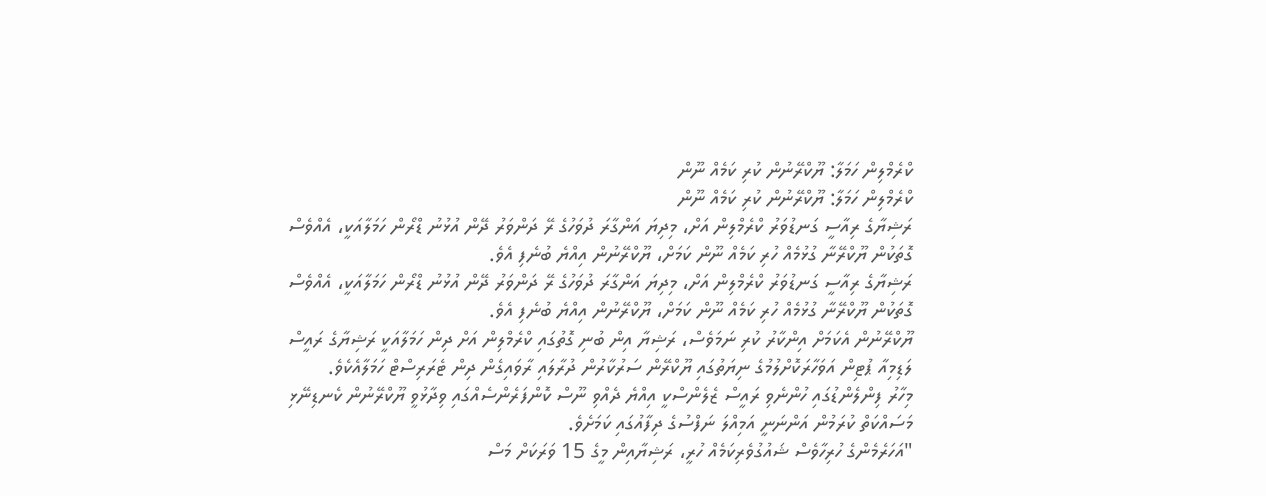ކްރެމްލިން ހަމަލާ: ޔޫކްރޭނުން ކުރި ކަމެއް ނޫން
ކްރެމްލިން ހަމަލާ: ޔޫކްރޭނުން ކުރި ކަމެއް ނޫން
ރަޝިޔާގެ ރިއާސީ ގަނޑުވަރު ކްރެމްލިން އަށް، މިދިޔަ އަންގާރަ ދުވަހުގެ ރޭ ދަންވަރު ދޭން އުޅުނު ޑްރޯން ހަމަލާއަކީ، އެއްވެސް ގޮތަކުން ޔޫކްރޭނާ ގުޅުމެއް ހުރި ކަމެއް ނޫން ކަމަށް، ޔޫކްރޭނުން އިއްޔެ ބުނެފި އެވެ.
ރަޝިޔާގެ ރިއާސީ ގަނޑުވަރު ކްރެމްލިން އަށް، މިދިޔަ އަންގާރަ ދުވަހުގެ ރޭ ދަންވަރު ދޭން އުޅުނު ޑްރޯން ހަމަލާއަކީ، އެއްވެސް ގޮތަކުން ޔޫކްރޭނާ ގުޅުމެއް ހުރި ކަމެއް ނޫން ކަމަށް، ޔޫކްރޭނުން އިއްޔެ ބުނެފި އެވެ.
ޔޫކްރޭނުން އެކަމަށް އިންކާރު ކުރި ނަމަވެސް، ރަޝިޔާ އިން ބުނި ގޮތުގައި ކްރެމްލިން އަށް ދިން ހަމަލާއަކީ ރަޝިޔާގެ ރައީސް ލަޑިމިއާ ޕުޓިން އަވަހާރަކޮށްލުމުގެ ނިޔަތުގައި ޔޫކްރޭން ސަރުކާރުން ދުރާލައި ރާވައިގެން ދިން ޓެރަރިސްޓް ހަމަލާއެކެވެ.
މިހާރު ފިންލެންޑުގައި ހުންނެވި ރައީސް ޒެލެންސްކީ އިއްޔެ ދެއްވި ނޫސް ކޮންފަރެންސެއްގައި ވިދާޅުވީ ޔޫކްރޭނުން ކެނޑިނޭޅި މަސައްކަތް ކުރަމުން އަންނަނީ އަމިއްލަ ނަފްސުގެ ދިފާއުގައި ކަމަށެވެ.
"އަހަރެމެންގެ ހުރިހާވެސް ޝައުގުވެރިކަމެއް ހުރީ، ރަޝިޔާއިން މީގެ 15 ވަރަކަށް މަސް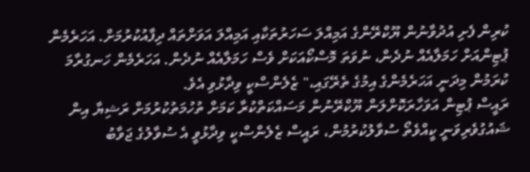ކުރިން ފެށި އުދުވާނުން ޔޫކްރޭންގެ އަމިއްލަ ސަހަރުތަކާއި އަމިއްލަ އަވަށްތައް ދިފާއުކުރުމަށް. އަހަރެމެން ޕުޓިންއަށް ހަމަލާއެއް ނުދެން، ނުވަތަ މޮސްކޯއަކަށް ވެސް ހަމަލާއެއް ނުދެން. އަހަރެމެން ހަނގުރާމަ ކުރަމުން މިދަނީ އަހަރެމެންގެ އިމުގެ ތެރޭގައި،" ޒެލެންސްކީ ވިދާޅުވި އެވެ.
ރައީސް ޕުޓިން އަވަހާރަކޮށްލަން ޔޫކްރޭނުން މަސައްކަތްކުރާ ކަމަށް ތުހުމަތުކުރުމަށް ރަޝިޔާ އިން ޝައުގުވެރިވަނީ ކީއްވެތޯ ސުވާލުކުރުމުން، ރައީސް ޒެލެންސްކީ ވިދާޅުވީ އެ ސުވާލުގެ ޖަވާބު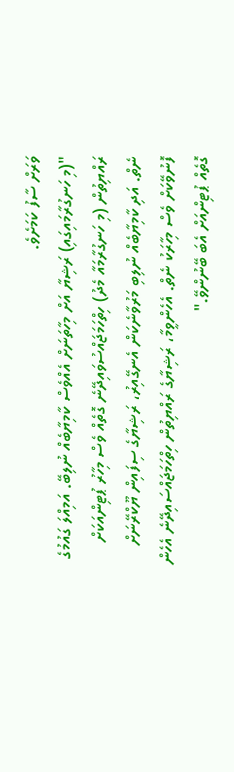ވަރަށް ސާފު ކަމަށެވެ.
"(މި ހަނގުރާމައިގައި) ރަޝިޔާ އަށް މިހާތަނަށް އެއްވެސް ކާމިޔާބެއް ނުލިބޭ. އަމިއްލަ ގައުމުގެ ރައްޔިތުން (މި ހަނގުރާމައާ މެދު) ހިތްހަމަޖައްސުވައިދޭނެ ގޮތެއް ވެސް މިހާރު ޕުޓިންއަކަށް ނެތް. އަދި ކާމިޔާބެއް ނުލިބި މަރުވާނެކަން އެނގޭއިރު، ރަޝިޔާގެ ސިފައިން ޔޫކްރޭނަށް ފޮނުވޭކަށް ވެސް މިހާރަކު ނެތް. އެހެންވީމާ، ރަޝިޔާގެ ރައްޔިތުން ހިތްހަމަޖައްސައިދޭނެ އެހެން ގޮތެއް ޕުޓިންއަށް އެބަ ބޭނުންވޭ."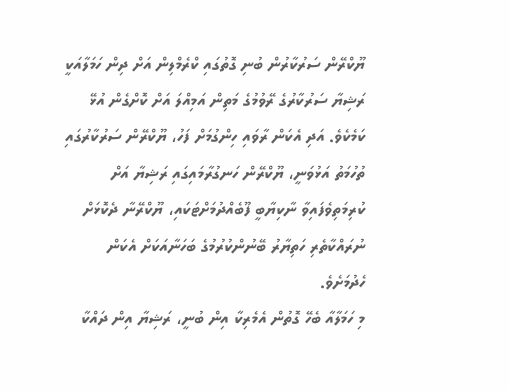ޔޫކްރޭން ސަރުކާރުން ބުނި ގޮތުގައި ކްރެމްލިން އަށް ދިން ހަމަލާއަކީ ރަޝިޔާ ސަރުކާރުގެ ރޭވުމުގެ މަތިން އަމިއްލަ އަށް ކޮށްގެން އުޅޭ ކަމެކެވެ. އަދި އެކަން ރާވައި ހިންގުމަށް ފަހު، ޔޫކްރޭން ސަރުކާރުގައި ތުހުމަތު އަޅުވަނީ، ޔޫކްރޭން ހަނގުރާމައިގައި ރަޝިޔާ އަށް ކުރިމަތިވެފައިވާ ނާކިޔާބީ ފޫބެއްދުމަށްޓަކައި، ޔޫކްރޭނާ ދެކޮޅަށް ނުރައްކާތެރި ހަތިޔާރު ބޭނުންކުރުމުގެ ބަހަނާއަކަށް އެކަން ހެދުމަށެވެ.
މި ހަމަލާއާ ބެހޭ ގޮތުން އެމެރިކާ އިން ބުނީ، ރަޝިޔާ އިން ދައްކާ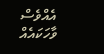އެއްވެސް ވާހަކައެއް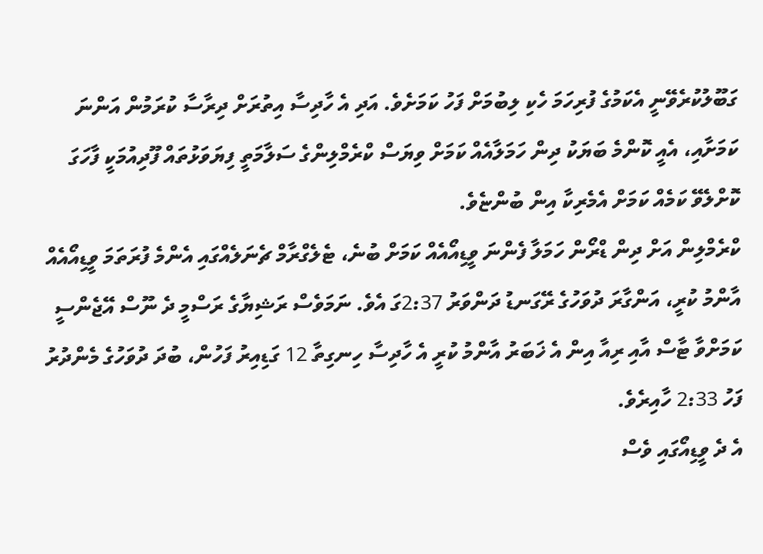ގަބޫލުކުރެވޭނީ އެކަމުގެ ފުރިހަމަ ހެކި ލިބުމަށް ފަހު ކަމަށެވެ. އަދި އެ ހާދިސާ އިތުރަށް ދިރާސާ ކުރަމުން އަންނަ ކަމަށާއި، އެއީ ކޮންމެ ބަޔަކު ދިން ހަމަލާއެއް ކަމަށް ވިޔަސް ކްރެމްލިންގެ ސަލާމަތީ ފިޔަވަޅުތައް ފޫދިއުމަކީ ފާހަގަ ކޮށްލެވޭ ކަމެއް ކަމަށް އެމެރިކާ އިން ބުންޏެވެ.
ކްރެމްލިން އަށް ދިން ޑްރޯން ހަމަލާ ފެންނަ ވީޑިއޯއެއް ކަމަށް ބުނެ، ޓެލެގްރާމް ޗެނަލެއްގައި އެންމެ ފުރަތަމަ ވީޑިއޯއެއް އާންމު ކުރީ، އަންގާރަ ދުވަހުގެ ރޭގަނޑު ދަންވަރު 2:37ގަ އެވެ. ނަމަވެސް ރަޝިޔާގެ ރަސްމީ ދެ ނޫސް އޭޖެންސީ ކަމަށްވާ ޓާސް އާއި ރިއާ އިން އެ ޚަބަރު އާންމު ކުރީ އެ ހާދިސާ ހިނގިތާ 12 ގަޑިއިރު ފަހުން، ބުދަ ދުވަހުގެ މެންދުރު ފަހު 2:33 ހާއިރެވެ.
އެ ދެ ވީޑިއޯގައި ވެސް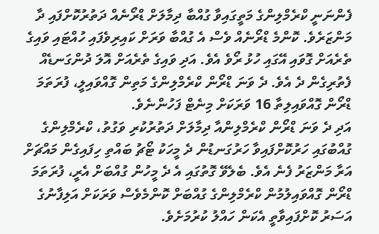ފެންނަނީ ކްރެމްލިންގެ މަތީގައިވާ ގުއްބާ ދިމާލަށް ޑްރޯނެއް ދަތުރުކޮށްފައި ދާ މަންޒަރެވެ. ކޮންމެ ޑްރޯނެއް ވެސް އެ ގުއްބާ ވަރަށް ކައިރިވެފައި ހުއްޓައި ވައިގެ ތެރެއަށް ގޮވައި އޭގައި ހުޅު ރޯވެ އެވެ. އަދި ވައިގެ ތެރެއަށް އޮލަ ދުންގަނޑެއް ފެތުރިގެން ދެ އެވެ. ދެ ވަނަ ޑްރޯން ކްރެމްލިންގެ މަތިން ގޮއްވައިލީ، ފުރަތަމަ ޑްރޯން ގޮއްވައިލިތާ 16 ވަރަކަށް މިނެޓް ފަހުންނެވެ.
އަދި ދެ ވަނަ ޑްރޯން ކްރެމްލިންއާ ދިމާލަށް ދަތުރުކުރި ވަގުތު، ކްރެމްލިންގެ ގުއްބުގައި ހަރުކޮށްފައިވާ ހަރުގަނޑުން ދެ މީހަކު ޓޯޗު ބައްތި ހިފައިގެން މައްޗަށް އަރާ މަންޒަރު ފެނެ އެވެ. ބެލެވޭ ގޮތުގައި އެ ދެ މީހުން ގުއްބަށް އެރީ، ފުރަތަމަ ޑްރޯން ގޮއްވައިލުމުން ކްރެމްލިންގެ ގުއްބަށް ކޮންމެވެސް ވަރަކަށް އަލިފާނުގެ އަސަރު ކޮށްފައިވާތީ އެކަން ހައްލު ކުރުމަށެވެ.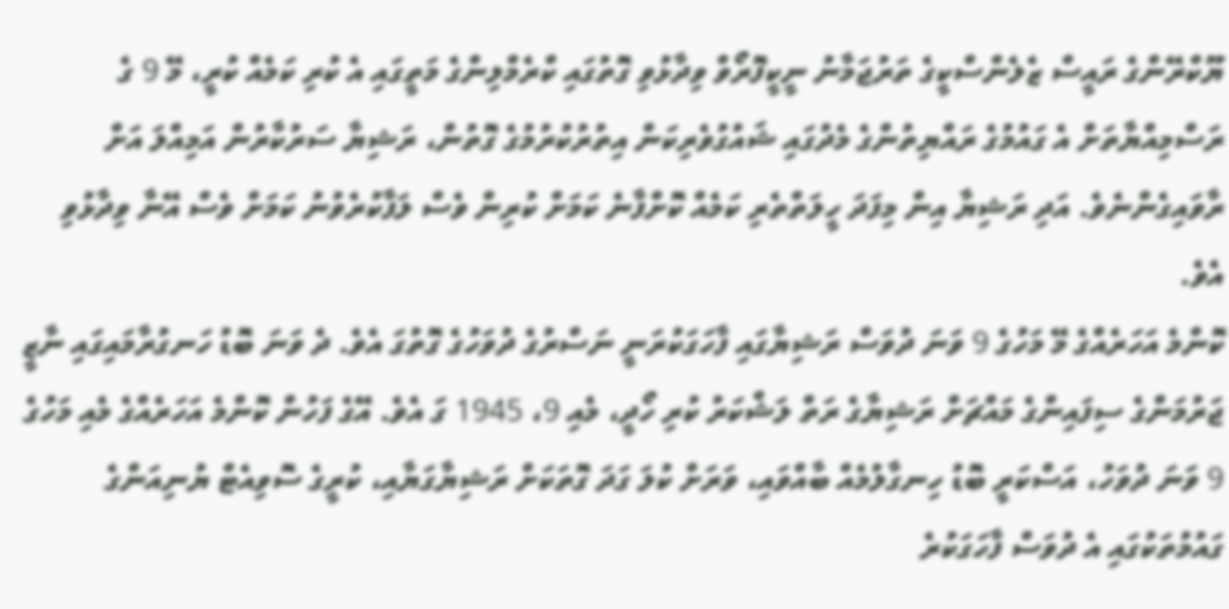ޔޫކްރޭންގެ ރައީސް ޒެލެންސްކީގެ ތަރުޖަމާނު ނީކީފޮރޯވް ވިދާޅުވި ގޮތުގައި ކްރެމްލިންގެ މަތީގައި އެ ކުރި ކަމެއް ކުރީ، މޭ 9 ގެ ރަސްމިއްޔާތަށް އެ ގައުމުގެ ރައްޔިތުންގެ މެދުގައި ޝައުގުވެރިކަން އިތުރުކުރުމުގެ ގޮތުން، ރަޝިޔާ ސަރުކާރުން އަމިއްލަ އަށް ރާވައިގެންނެވެ. އަދި ރަޝިޔާ އިން މިފަދަ ހީލަތްތެރި ކަމެއް ކޮށްފާނެ ކަމަށް ކުރިން ވެސް ލަފާކުރެވުނު ކަމަށް ވެސް އޭނާ ވިދާޅުވި އެވެ.
ކޮންމެ އަހަރެއްގެ މޭ މަހުގެ 9 ވަނަ ދުވަސް ރަޝިޔާގައި ފާހަގަކުރަނީ ނަސްރުގެ ދުވަހުގެ ގޮތުގަ އެވެ. ދެ ވަނަ ބޮޑު ހަނގުރާމައިގައި ނާޒީ ޖަރުމަންގެ ސިފައިންގެ މައްޗަށް ރަޝިޔާގެ ރަތް ލަޝްކަރު ކުރި ހޯދީ، މެއި 9، 1945 ގަ އެވެ. އޭގެ ފަހުން ކޮންމެ އަހަރެއްގެ މެއި މަހުގެ 9 ވަނަ ދުވަހު، އަސްކަރީ ބޮޑު ހިނގާލުމެއް ބާއްވައި، ވަރަށް ކުލަ ގަދަ ގޮތަކަށް ރަޝިޔާގަޔާއި، ކުރީގެ ސޮވިއެޓް ޔުނިއަންގެ ގައުމުތަކުގައި އެ ދުވަސް ފާހަގަކުރެ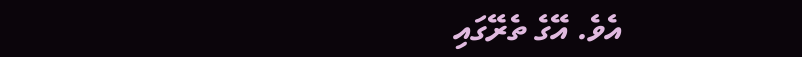އެވެ. އޭގެ ތެރޭގައި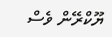ޔޫކްރޭން ވެސް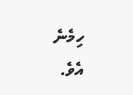ހިމެނެ އެވެ.